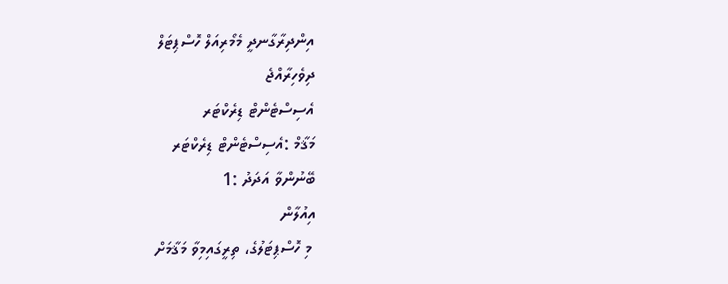އިންދިރާގާނދީ މެމޯރިއަލް ހޮސްޕިޓަލް
ދިވެހިރާއްޖެ
އެސިސްޓެންޓް ޑިރެކްޓަރ
މަޤާމް :އެސިސްޓެންޓް ޑިރެކްޓަރ
ބޭނުންވާ އަދަދު :1
އިއުލާން
 މި ހޮސްޕިޓަލުގެ، ތިރީގައިމިވާ މަޤާމަށް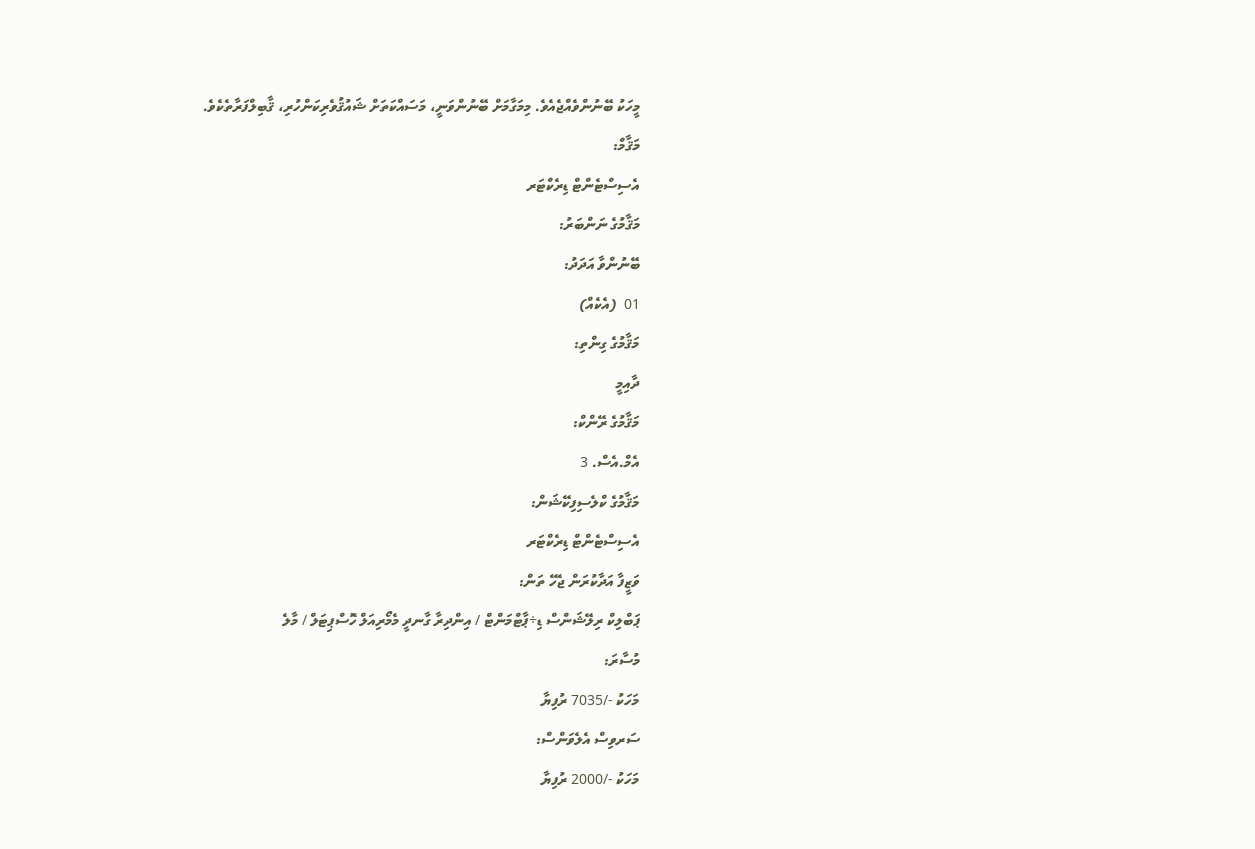މީހަކު ބޭނުންވެއްޖެއެވެ. މިމަގާމަށް ބޭނުންވަނީ، މަސައްކަތަށް ޝައުޤުވެރިކަންހުރި، ޤާބިލްފަރާތެކެވެ.
މަޤާމް:
އެސިސްޓެންޓް ޑިރެކްޓަރ
މަޤާމުގެ ނަންބަރު:
ބޭނުންވާ އަދަދު:
01  (އެކެއް)
މަޤާމުގެ ގިންތި:
ދާއިމީ
މަޤާމުގެ ރޭންކް:
އެމް.އެސް. 3
މަޤާމުގެ ކްލެސިފިކޭޝަން:
އެސިސްޓެންޓް ޑިރެކްޓަރ
ވަޒީފާ އަދާކުރަން ޖެހޭ ތަން:
ޕަބްލިކް ރިލޭޝަންސް ޑި÷ޕާޓްމަންޓް / އިންދިރާ ގާނދީ މެމޯރިއަލް ހޮސްޕިޓަލް / މާލެ
މުސާރަ:
މަހަކު -/7035 ރުފިޔާ
ސަރވިސް އެލެވަންސް:
މަހަކު -/2000 ރުފިޔާ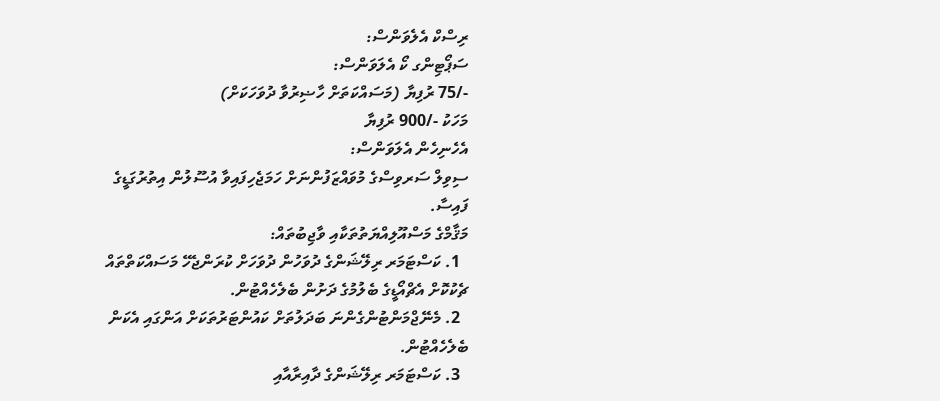ރިސްކް އެލެވަންސް:
ސަޕޯޓިންގ ކޯ އެލަވަންސް:
-/75 ރުފިޔާ (މަސައްކަތަށް ހާޟިރުވާ ދުވަހަކަށް)
މަހަކު -/900 ރުފިޔާ
އެހެނިހެން އެލަވަންސް:
ސިވިލް ސަރވިސްގެ މުވައްޒަފުންނަށް ހަމަޖެހިފައިވާ އުސޫލުން އިތުރުގަޑީގެ ފައިސާ.
މަޤާމްގެ މަސްއޫލިއްޔަތުތަކާއި ވާޖިބުތައް:
  1. ކަސްޓަމަރ ރިލޭޝަންގެ ދުވަހުން ދުވަހަށް ކުރަންޖެހޭ މަސައްކަތްތައް ޗެކުކޮށް އެޗްއޯޑީގެ ބެލުމުގެ ދަށުން ބެލެހެއްޓުން.
  2. މެނޭޖްމަންޓުންގެންނަ ބަދަލުތަށް ކައުންޓަރުތަކަށް އަންގައި އެކަން ބެލެހެއްޓުން.
  3. ކަސްޓަމަރ ރިލޭޝަންގެ ދާއިރާއާއި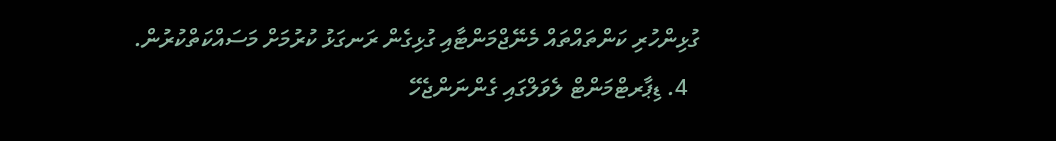ގުޅިންހުރި ކަންތައްތައް މެނޭޖްމަންޓާއި ގުޅިގެން ރަނގަޅު ކުރުމަށް މަސައްކަތްކުރުން.
  4. ޑިޕާރޓްމަންޓް ލެވަލްގައި ގެންނަންޖެހޭ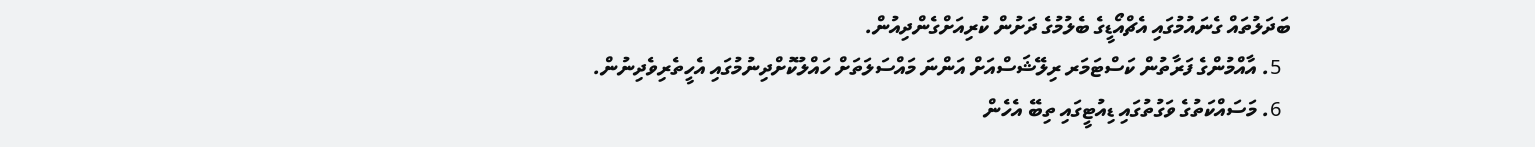ބަދަލުތައް ގެނައުމުގައި އެޗްއޯޑީގެ ބެލުމުގެ ދަށުން ކުރިއަށްގެންދިއުން.
  5. އާއްމުންގެ ފަރާތުން ކަސްޓަމަރ ރިލޭޝަސްއަށް އަންނަ މައްސަލަތަށް ހައްލުކޮށްދިނުމުގައި އެހީތެރިވެދިނުން.
  6. މަސައްކަތުގެ ވަގުތުގައި ޑިއުޓީގައި ތިބޭ އެހެން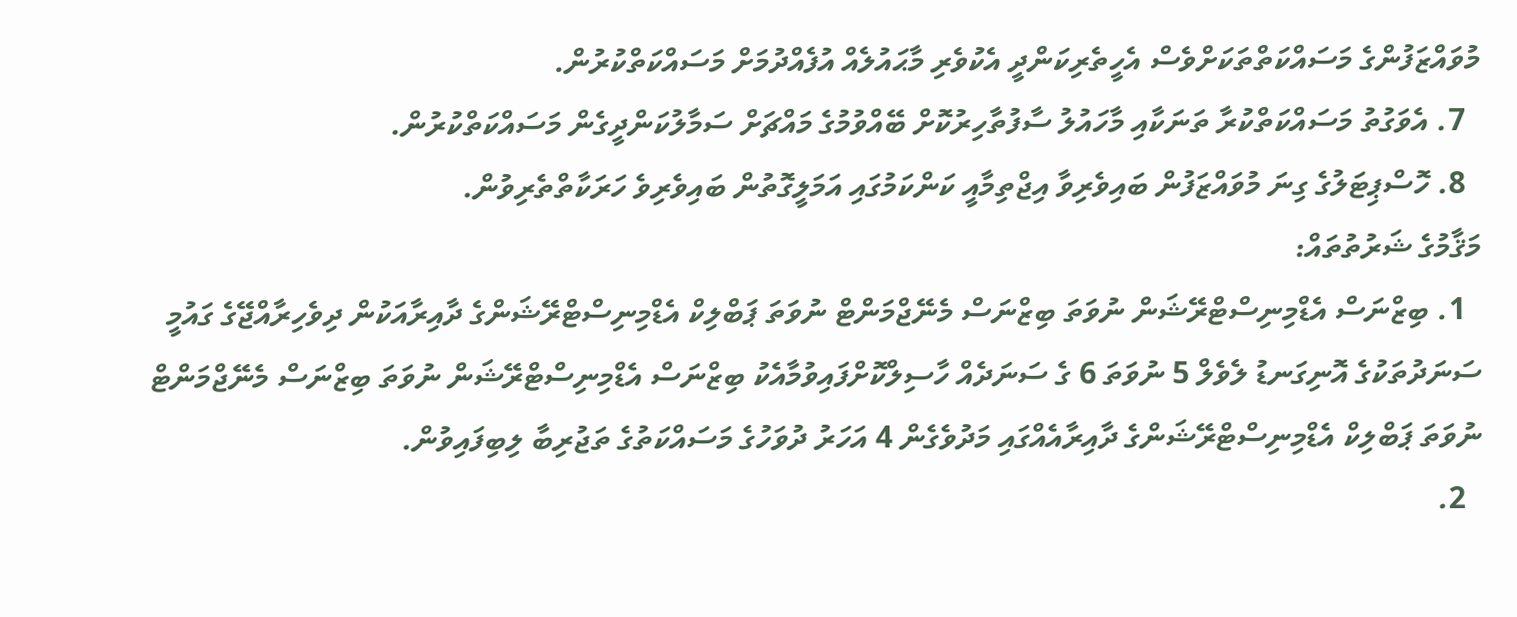މުވައްޒަފުންގެ މަސައްކަތްތަކަށްވެސް އެހީތެރިކަންދީ އެކުވެރި މާޙައުލެއް އުފެއްދުމަށް މަސައްކަތްކުރުން.
  7. އެވަގުތު މަސައްކަތްކުރާ ތަނަކާއި މާހައުލު ސާފުތާހިރުކޮށް ބޭއްވުމުގެ މައްޗަށް ސަމާލުކަންދީގެން މަސައްކަތްކުރުން.
  8. ހޮސްޕިޓަލުގެ ގިނަ މުވައްޒަފުން ބައިވެރިވާ އިޖްތިމާއީ ކަންކަމުގައި އަމަލީގޮތުން ބައިވެރިވެ ހަރަކާތްތެރިވުން.
މަޤާމުގެ ޝަރުތުތައް:
  1. ބިޒްނަސް އެޑްމިނިސްޓްރޭޝަން ނުވަތަ ބިޒްނަސް މެނޭޖްމަންޓް ނުވަތަ ޕަބްލިކް އެޑްމިނިސްޓްރޭޝަންގެ ދާއިރާއަކުން ދިވެހިރާއްޖޭގެ ގައުމީ ސަނަދުތަކުގެ އޮނިގަނޑު ލެވެލް 5 ނުވަތަ 6 ގެ ސަނަދެއް ހާސިލްކޮށްފައިވުމާއެކު ބިޒްނަސް އެޑްމިނިސްޓްރޭޝަން ނުވަތަ ބިޒްނަސް މެނޭޖްމަންޓް ނުވަތަ ޕަބްލިކް އެޑްމިނިސްޓްރޭޝަންގެ ދާއިރާއެއްގައި މަދުވެގެން 4 އަހަރު ދުވަހުގެ މަސައްކަތުގެ ތަޖުރިބާ ލިބިފައިވުން.
  2.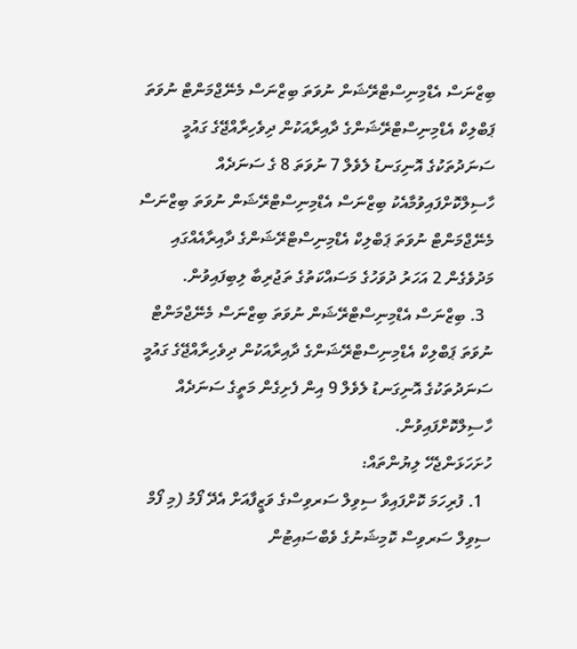ބިޒްނަސް އެޑްމިނިސްޓްރޭޝަން ނުވަތަ ބިޒްނަސް މެނޭޖްމަންޓް ނުވަތަ ޕަބްލިކް އެޑްމިނިސްޓްރޭޝަންގެ ދާއިރާއަކުން ދިވެހިރާއްޖޭގެ ގައުމީ ސަނަދުތަކުގެ އޮނިގަނޑު ލެވެލް 7 ނުވަތަ 8 ގެ ސަނަދެއް ހާސިލްކޮށްފައިވުމާއެކު ބިޒްނަސް އެޑްމިނިސްޓްރޭޝަން ނުވަތަ ބިޒްނަސް މެނޭޖްމަންޓް ނުވަތަ ޕަބްލިކް އެޑްމިނިސްޓްރޭޝަންގެ ދާއިރާއެއްގައި މަދުވެގެން 2 އަހަރު ދުވަހުގެ މަސައްކަތުގެ ތަޖުރިބާ ލިބިފައިވުން.
  3. ބިޒްނަސް އެޑްމިނިސްޓްރޭޝަން ނުވަތަ ބިޒްނަސް މެނޭޖްމަންޓް ނުވަތަ ޕަބްލިކް އެޑްމިނިސްޓްރޭޝަންގެ ދާއިރާއަކުން ދިވެހިރާއްޖޭގެ ގައުމީ ސަނަދުތަކުގެ އޮނިގަނޑު ލެވެލް 9 އިން ފެށިގެން މަތީގެ ސަނަދެއް ހާސިލްކޮށްފައިވުން.
ހުށަހަޅަންޖެހޭ ލިޔުންތައް:
  1. ފުރިހަމަ ކޮށްފައިވާ ސިވިލް ސަރވިސްގެ ވަޒީފާއަށް އެދޭ ފޯމު (މި ފޯމް ސިވިލް ސަރވިސް ކޮމިޝަނުގެ ވެބްސައިޓުން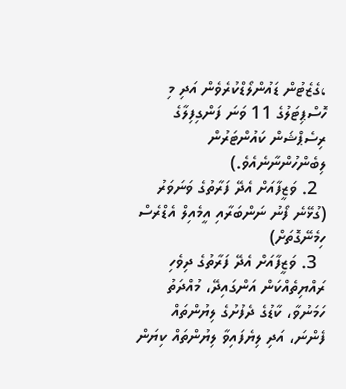،ގެޒެޓުން ޑައުންލޯޑްކުރެވެން އަދި މި ހޮސްޕިޓަލުގެ 11 ވަނަ ފަންގިފިލާގެ ރިސެޕްޝަން ކައުންޓަރުން ލިބެންހުންނާނެއެވެ.)
  2. ވަޒީފާއަށް އެދޭ ފަރާތުގެ ވަނަވަރު (ގުޅޭނެ ފޯނު ނަންބަރާއި އީމެއިލް އެޑްރެސް ހިމެނޭގޮތަށް)
  3. ވަޒީފާއަށް އެދޭ ފަރާތުގެ ދިވެހި ރައްޔިތެއްކަން އަންގައިދޭ، މުއްދަތު ހަމަނުވާ، ކާޑުގެ ދެފުށުގެ ލިޔުންތައް ފެންނަ، އަދި ލިޔެފައިވާ ލިޔުންތައް ކިޔަން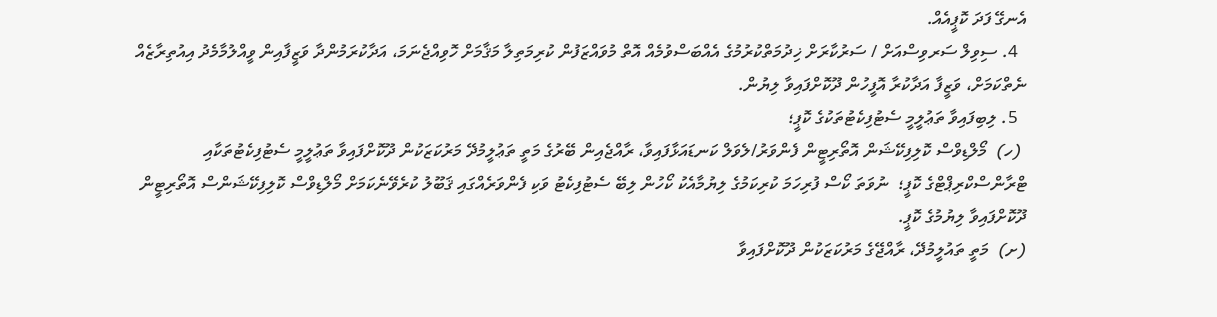އެނގޭ ފަދަ ކޮޕީއެއް.
  4. ސިވިލް ސަރވިސްއަށް / ސަރުކާރަށް ޚިދުމަތްކުރުމުގެ އެއްބަސްވުމެއް އޮތް މުވައްޒަފުން ކުރިމަތިލާ މަޤާމަށް ހޮވިއްޖެނަމަ، އަދާކުރަމުންދާ ވަޒީފާއިން ވީއްލުމާމެދު އިއުތިރާޒެއް ނެތްކަމަށް، ވަޒީފާ އަދާކުރާ އޮފީހުން ދޫކޮށްފައިވާ ލިޔުން.
  5. ލިބިފައިވާ ތަޢުލީމީ ސެޓުފިކެޓުތަކުގެ ކޮޕީ؛
 (ހ)  މޯލްޑިވްސް ކޮލިފިކޭޝަން އޮތޯރިޓީން ފެންވަރު/ލެވަލް ކަނޑައަޅާފައިވާ، ރާއްޖެއިން ބޭރުގެ މަތީ ތަޢުލީމުދޭ މަރުކަޒަކުން ދޫކޮށްފައިވާ ތަޢުލީމީ ސެޓުފިކެޓުތަކާއި ޓްރާންސްކްރިޕްޓްގެ ކޮޕީ؛  ނުވަތަ ކޯސް ފުރިހަމަ ކުރިކަމުގެ ލިޔުމާއެކު ކޯހުން ލިބޭ ސެޓުފިކެޓު ވަކި ފެންވަރެއްގައި ޤަބޫލު ކުރެވޭނެކަމަށް މޯލްޑިވްސް ކޮލިފިކޭޝަންސް އޮތޯރިޓީން ދޫކޮށްފައިވާ ލިޔުމުގެ ކޮޕީ.
(ށ)  މަތީ ތައުލީމުދޭ، ރާއްޖޭގެ މަރުކަޒަކުން ދޫކޮށްފައިވާ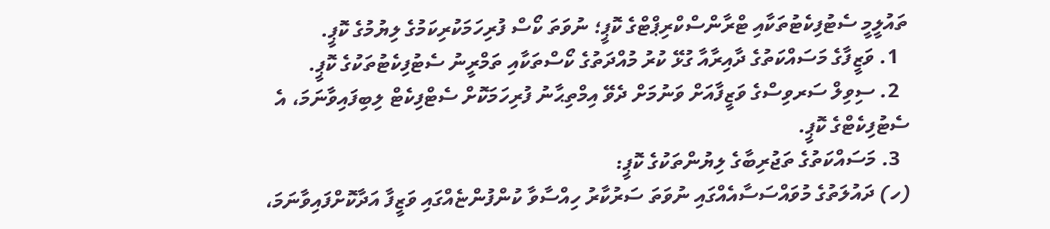ތައުލީމީ ސެޓުފިކެޓުތަކާއި ޓްރާންސްކްރިޕްޓްގެ ކޮޕީ؛ ނުވަތަ ކޯސް ފުރިހަމަކުރިކަމުގެ ލިޔުމުގެ ކޮޕީ.
  1. ވަޒީފާގެ މަސައްކަތުގެ ދާއިރާއާ ގުޅޭ ކުރު މުއްދަތުގެ ކޯސްތަކާއި ތަމްރީނު ސެޓުފިކެޓުތަކުގެ ކޮޕީ.
  2. ސިވިލް ސަރވިސްގެ ވަޒީފާއަށް ވަނުމަށް ދެވޭ އިމްތިޙާނު ފުރިހަމަކޮށް ސެޓްފިކެޓް ލިބިފައިވާނަމަ، އެ ސެޓުފިކެޓްގެ ކޮޕީ.
  3. މަސައްކަތުގެ ތަޖުރިބާގެ ލިޔުންތަކުގެ ކޮޕީ:
(ހ) ދައުލަތުގެ މުވައްސަސާއެއްގައި ނުވަތަ ސަރުކާރު ހިއްސާވާ ކުންފުންޏެއްގައި ވަޒީފާ އަދާކޮށްފައިވާނަމަ،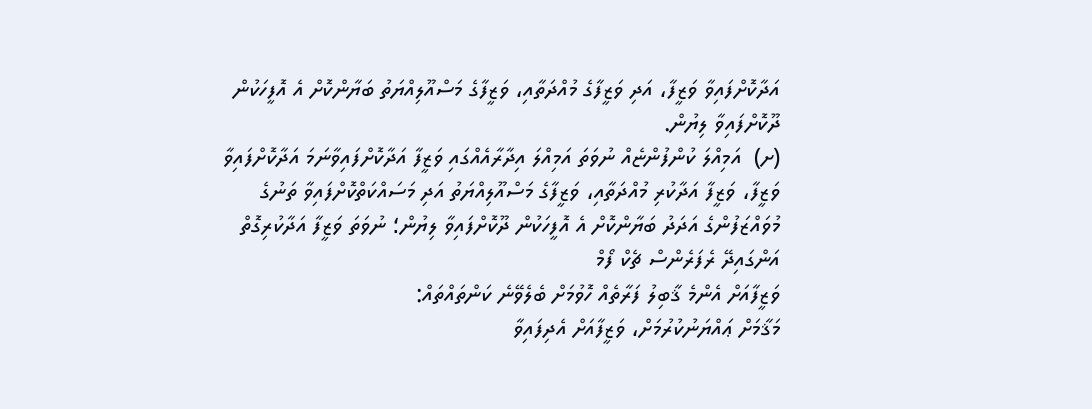އަދާކޮށްފައިވާ ވަޒީފާ، އަދި ވަޒީފާގެ މުއްދަތާއި، ވަޒީފާގެ މަސްއޫލިއްޔަތު ބަޔާންކޮށް އެ އޮފީހަކުން ދޫކޮށްފައިވާ ލިޔުން.
(ށ)  އަމިއްލަ ކުންފުންޏެއް ނުވަތަ އަމިއްލަ އިދާރާއެއްގައި ވަޒީފާ އަދާކޮށްފައިވާނަމަ އަދާކޮށްފައިވާ ވަޒީފާ، ވަޒީފާ އަދާކުރި މުއްދަތާއި، ވަޒީފާގެ މަސްއޫލިއްޔަތު އަދި މަސައްކަތްކޮށްފައިވާ ތަނުގެ މުވައްޒަފުންގެ އަދަދު ބަޔާންކޮށް އެ އޮފީހަކުން ދޫކޮށްފައިވާ ލިޔުން؛ ނުވަތަ ވަޒީފާ އަދާކުރިގޮތް އަންގައިދޭ ރެފަރެންސް ޗެކް ފޯމް
ވަޒީފާއަށް އެންމެ ޤާބިލު ފަރާތެއް ހޮވުމަށް ބެލެވޭނެ ކަންތައްތައް:
މަޤާމަށް ޢައްޔަނުކުރުމަށް، ވަޒީފާއަށް އެދިފައިވާ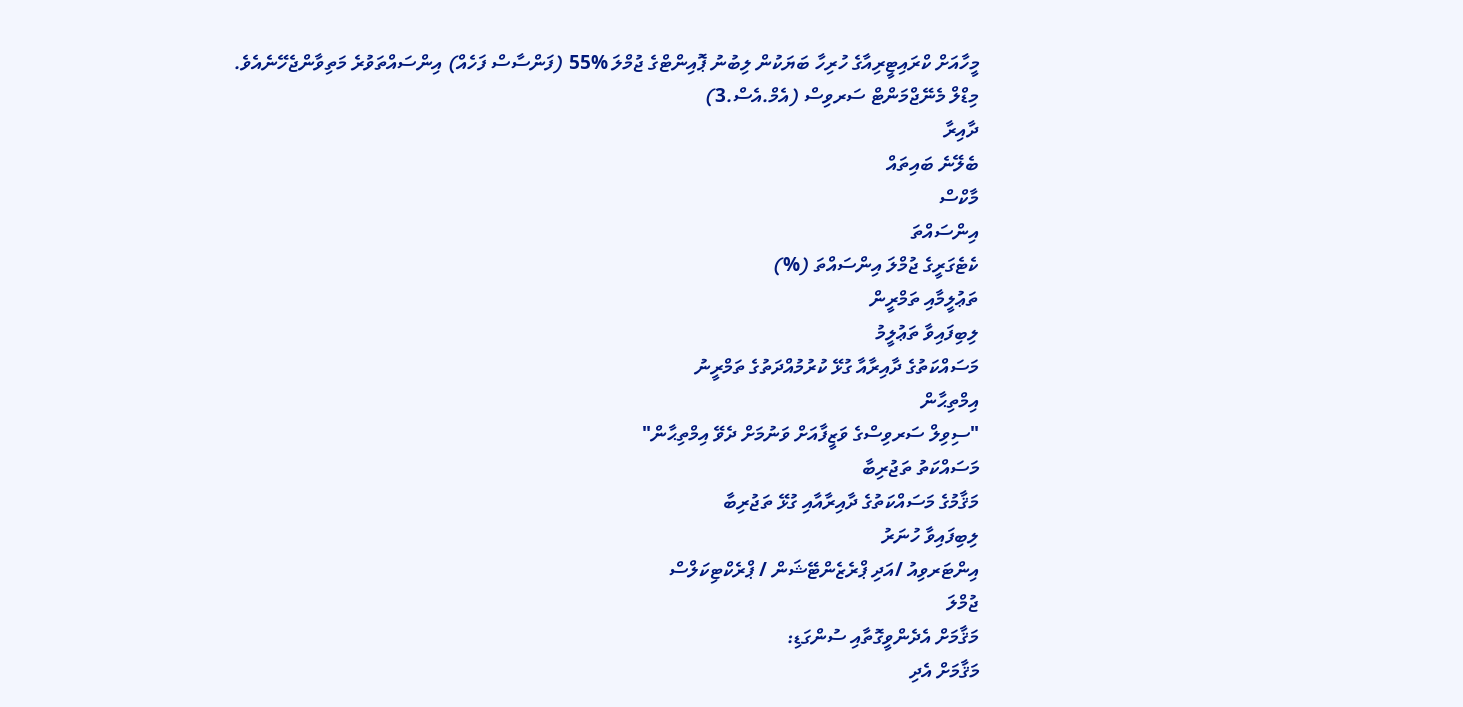މީހާއަށް ކްރައިޓީރިއާގެ ހުރިހާ ބަޔަކުން ލިބުނު ޕޮއިންޓްގެ ޖުމްލަ %55 (ފަންސާސް ފަހެއް) އިންސައްތަވުރެ މަތިވާންޖެހޭނެއެވެ.
މިޑްލް މެނޭޖްމަންޓް ސަރވިސް (އެމް.އެސް.3)
ދާއިރާ
ބެލޭނެ ބައިތައް
މާކްސް
އިންސައްތަ
ކެޓެގަރީގެ ޖުމްލަ އިންސައްތަ (%)
ތަޢުލީމާއި ތަމްރީން
ލިބިފައިވާ ތަޢުލީމު
މަސައްކަތުގެ ދާއިރާއާ ގުޅޭ ކުރުމުއްދަތުގެ ތަމްރީނު
އިމްތިޙާން
"ސިވިލް ސަރވިސްގެ ވަޒީފާއަށް ވަނުމަށް ދެވޭ އިމްތިޙާން"
މަސައްކަތު ތަޖުރިބާ
މަޤާމުގެ މަސައްކަތުގެ ދާއިރާއާއި ގުޅޭ ތަޖުރިބާ
ލިބިފައިވާ ހުނަރު
އިންޓަރވިއު /އަދި ޕްރެޒެންޓޭޝަން / ޕްރެކްޓިކަލްސް
ޖުމްލަ
މަޤާމަށް އެދެންވީގޮތާއި ސުންގަޑި:
މަޤާމަށް އެދި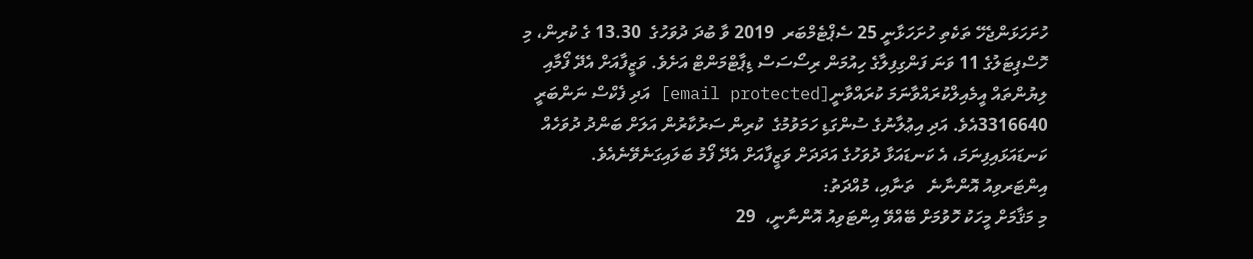ހުށަހަޅަންޖެހޭ ތަކެތި ހުށަހަޅާނީ 25 ސެޕްޓެމްބަރ  2019 ވާ ބުދަ ދުވަހުގެ  13.30 ގެ ކުރިން، މި ހޮސްޕިޓަލުގެ 11 ވަނަ ފަންގިފިލާގެ ހިއުމަން ރިސޯސަސް ޑިޕާޓްމަންޓް އަށެވެ. ވަޒީފާއަށް އެދޭ ފޯމާއި ލިޔުންތައް އީމެއިލްކުރައްވާނަމަ ކުރައްވާނީ[email protected] އަދި ފެކްސް ނަންބަރީ 3316640އެވެ. އަދި އިޢުލާނުގެ ސުންގަޑި ހަމަވުމުގެ  ކުރިން ސަރުކާރުން އަލަށް ބަންދު ދުވަހެއް ކަނޑައަޅައިފިނަމަ، އެ ކަނޑައަޅާ ދުވަހުގެ އަދަދަށް ވަޒީފާއަށް އެދޭ ފޯމު ބަލައިގަނެވޭނެއެވެ.
އިންޓަރވިއު އޮންނާނެ   ތަނާއި، މުއްދަތު:
މި މަޤާމަށް މީހަކު ހޮވުމަށް ބޭއްވޭ އިންޓަވިއު އޮންނާނީ،  29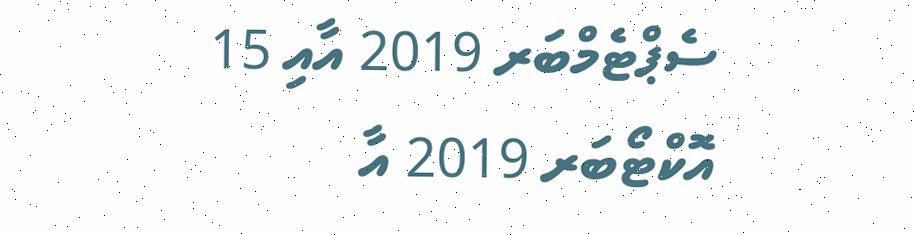ސެޕްޓެމްބަރ 2019 އާއި 15 އޮކްޓޯބަރ 2019 އާ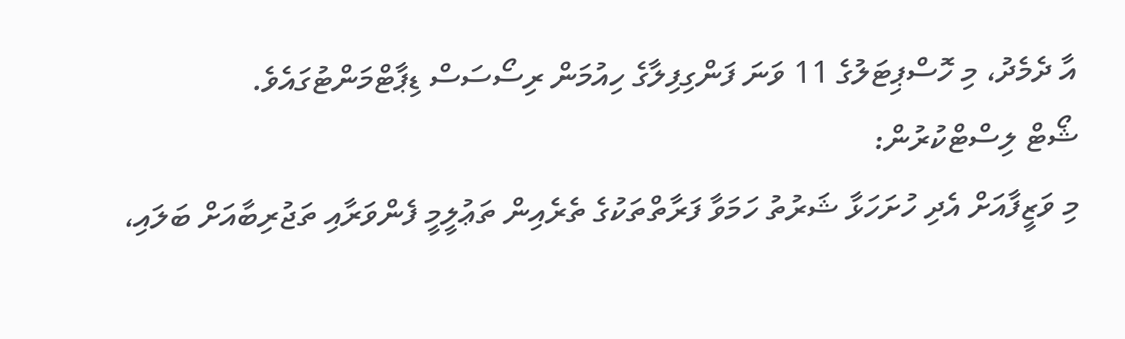އާ ދެމެދު، މި ހޮސްޕިޓަލުގެ 11 ވަނަ ފަންގިފިލާގެ ހިއުމަން ރިސޯސަސް ޑިޕާޓްމަންޓުގައެވެ.
ޝޯޓް ލިސްޓްކުރުން:
މި ވަޒީފާއަށް އެދި ހުށަހަޅާ ޝަރުތު ހަމަވާ ފަރާތްތަކުގެ ތެރެއިން ތަޢުލީމީ ފެންވަރާއި ތަޖުރިބާއަށް ބަލައި،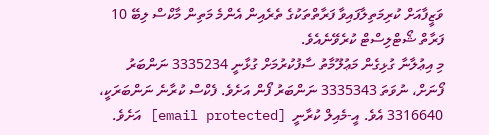ވަޒީފާއަށް ކުރިމަތިލާފައިވާ ފަރާތްތަކުގެ ތެރެއިން އެންމެ މަތިން މާކްސް ލިބޭ 10 ފަރާތް ޝޯޓްލިސްޓް ކުރެވޭނެއެވެ.
މި އިޢުލާނާ ގުޅިގެން މަޢުލޫމާތު ސާފުކުރުމަށް ގުޅާނީ 3335234 ނަންބަރު ފޯނަށް، ނުވަތަ 3335343 ނަންބަރު ފޯން އަށެވެ. ފެކްސް ކުރާނެ ނަންބަރަކީ، 3316640 އެވެ. އީ-މެއިލް ކުރާނީ  [email protected] އަށެވެ.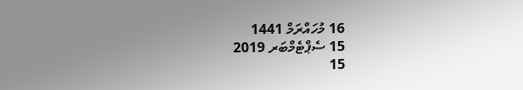16 މުހައްރަމް 1441
15 ސެޕްޓެމްބަރ 2019
15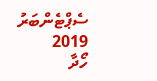ސެޕްޓެންބަރު 2019
ހޯދާ